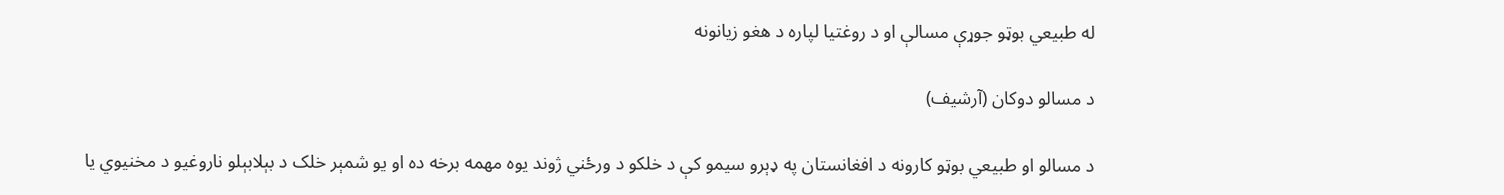له طبیعي بوټو جوړې مسالې او د روغتیا لپاره د هغو زیانونه

د مسالو دوکان (آرشیف)

د مسالو او طبیعي بوټو کارونه د افغانستان په ډېرو سیمو کې د خلکو د ورځني ژوند یوه مهمه برخه ده او یو شمېر خلک د بېلابېلو ناروغیو د مخنیوي یا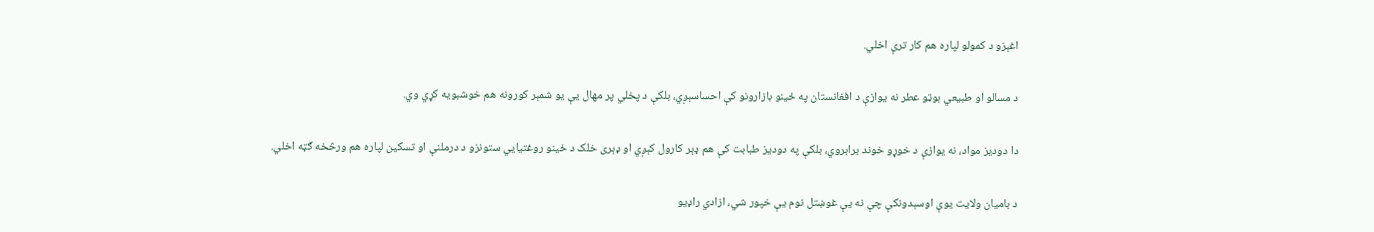اغېزو د کمولو لپاره هم کار ترې اخلي.

د مسالو او طبیعي بوټو عطر نه یوازې د افغانستان په ځینو بازارونو کې احساسېږي، بلکې د پخلي پر مهال یې یو شمېر کورونه هم خوشبویه کړي وي.

دا دودیز مواد، نه یوازې د خوړو خوند برابروي، بلکې په دودیز طبابت کې هم ډېر کارول کېږي او ډېری خلک د ځینو روغتیايي ستونزو د درملنې او تسکین لپاره هم ورڅخه ګټه اخلي.

د بامیان ولایت یوې اوسېدونکې چې نه یې غوښتل نوم یې خپور شي، ازادي راډیو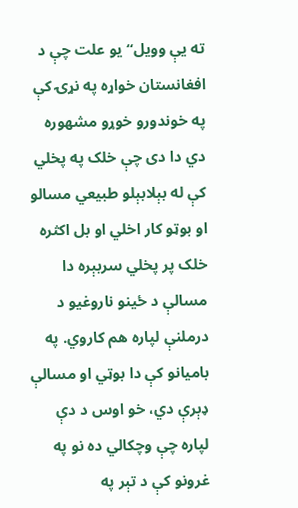ته یې وویل“یو علت چې د افغانستان خواړه په نړۍ کې په خوندورو خوړو مشهوره دي دا دی چې خلک په پخلي کې له بېلابېلو طبیعي مسالو او بوټو کار اخلي او بل اکثره خلک پر پخلي سربېره دا مسالې د ځینو ناروغیو د درملنې لپاره هم کاروي. په بامیانو کې دا بوټي او مسالې ډېرې دي، خو اوس د دې لپاره چې وچکالي ده نو په غرونو کې د تېر په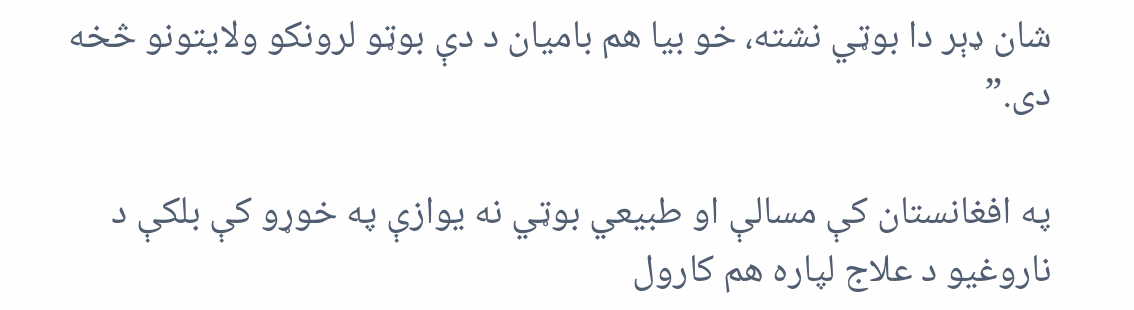شان ډېر دا بوټي نشته، خو بیا هم بامیان د دې بوټو لرونکو ولایتونو څخه دی.”

په افغانستان کې مسالې او طبیعي بوټي نه یوازې په خوړو کې بلکې د ناروغیو د علاج لپاره هم کارول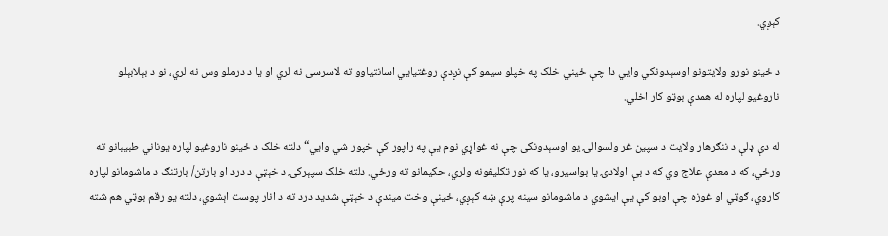کېږي.

د ځینو نورو ولایتونو اوسېدونکي وایي دا چې ځیني خلک په خپلو سیمو کې نږدې روغتیایي اسانتیاوو ته لاسرسی نه لري او یا د درملو وس نه لري، نو د بېلابېلو ناروغیو لپاره له همدې بوټو کار اخلي.

له دې ډلې د ننګرهار ولایت د سپین غر ولسوالۍ یو اوسېدونکی چې نه غواړي نوم یې په راپور کې خپور شي وايي“دلته خلک د ځینو ناروغیو لپاره یوناني طبیبانو ته ورځي، که د معدې علاج وي که د بې اولادۍ یا بواسیرو، یا که نور تکلیفونه ولري، حکیمانو ته ورځي. دلته خلک سپېرکۍ د خېټې د درد او بارتن/ بارتنګ د ماشومانو لپاره کاروي، ګوټي او غوزه چې اوبو کې یې ایشوي د ماشومانو سینه پرې ښه کېږي، ځینې وخت میندې د خېټې شدید درد ته د انار پوست اېشوي، دلته یو رقم بوټي هم شته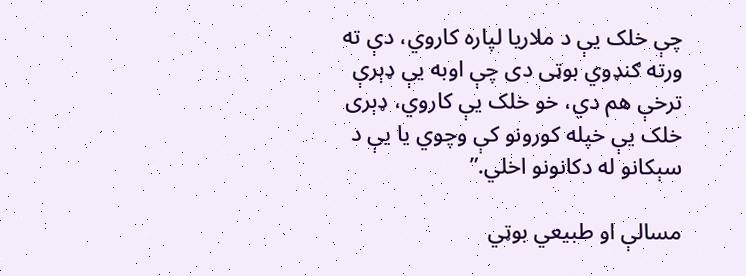چې خلک یې د ملاریا لپاره کاروي، دې ته ورته ګنډوي بوټی دی چې اوبه یې ډېرې ترخې هم دي، خو خلک یې کاروي، ډېری خلک یې خپله کورونو کې وچوي یا یې د سېکانو له دکانونو اخلي.”

مسالې او طبیعي بوټي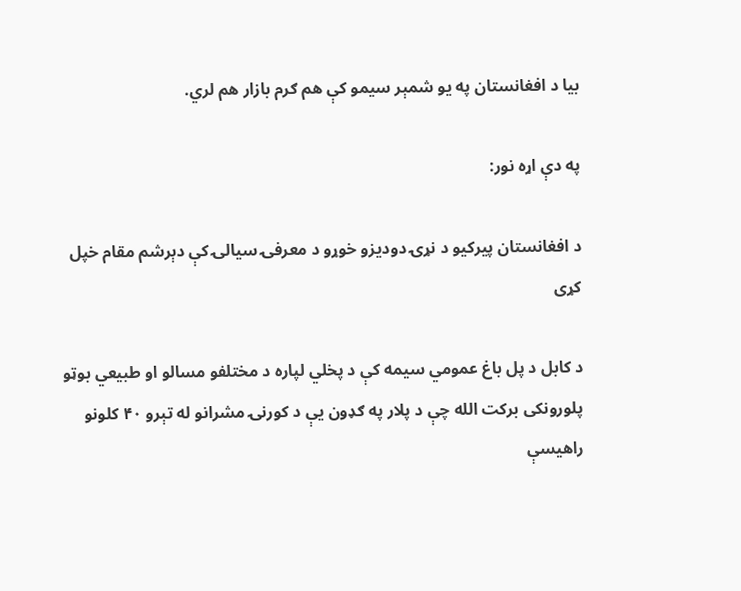بیا د افغانستان په یو شمېر سیمو کې هم ګرم بازار هم لري.

په دې اړه نور:

د افغانستان پیرکیو د نړۍ دودیزو خوړو د معرفۍ سیالۍ کې دېرشم مقام خپل کړی

د کابل د پل باغ عمومي سیمه کې د پخلي لپاره د مختلفو مسالو او طبیعي بوټو پلورونکی برکت الله چې د پلار په ګډون یې د کورنۍ مشرانو له تېرو ۴۰ کلونو راهیسې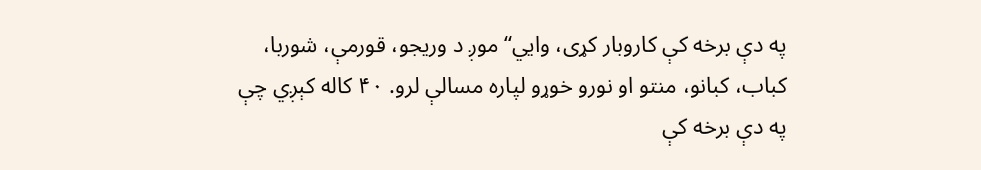په دې برخه کې کاروبار کړی، وايي“موږ د وریجو، قورمې، شوربا، کباب، کبانو، منتو او نورو خوړو لپاره مسالې لرو. ۴۰ کاله کېږي چې په دې برخه کې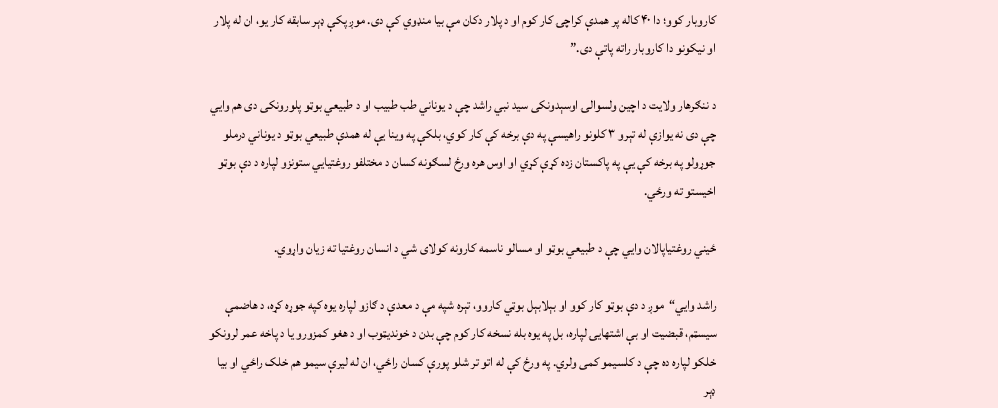کاروبار کوو؛ دا ۴۰ کاله پر همدې کراچۍ کار کوم او د پلار دکان مې بیا منډوي کې دی. موږ پکې ډېر سابقه کار یو، ان له پلار او نیکونو دا کاروبار راته پاتې دی.”

د ننګرهار ولایت د اچین ولسوالۍ اوسېدونکی سید نبي راشد چې د یوناني طب طبیب او د طبیعي بوټو پلورونکی دی هم وایي چې دی نه یوازې له تېرو ۳ کلونو راهیسې په دې برخه کې کار کوي، بلکې په وینا یې له همدې طبیعي بوټو د یوناني درملو جوړولو په برخه کې یې په پاکستان زده کړې کړي او اوس هره ورځ لسګونه کسان د مختلفو روغتیایي ستونزو لپاره د دې بوټو اخیستو ته ورځي.

ځیني روغتیاپالان وایي چې د طبیعي بوټو او مسالو ناسمه کارونه کولای شي د انسان روغتیا ته زیان واړوي.

راشد وايي“موږ د دې بوټو کار کوو او بېلابېل بوټي کاروو، تېره شپه مې د معدې د ګازو لپاره یوه کپه جوړه کړه، د هاضمې سیسټم، قبضیت او بې اشتهایۍ لپاره، بل په یوه بله نسخه کار کوم چې بدن د خونديټوب او د هغو کمزورو یا د پاخه عمر لرونکو خلکو لپاره ده چې د کلسیمو کمی ولري. په ورځ کې له اتو تر شلو پورې کسان راځي، ان له لیرې سیمو هم خلک راځي او بیا ډېر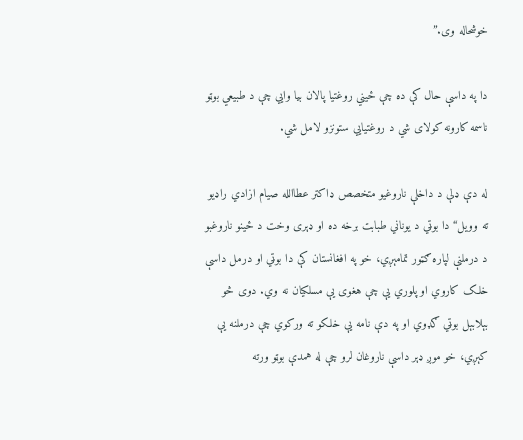خوشحاله وی.”

دا په داسې حال کې ده چې ځیني روغتیا پالان بیا وايي چې د طبیعي بوټو ناسمه کارونه کولای شي د روغتیايي ستونزو لامل شي.

له دې ډلې د داخلې ناروغیو متخصص ډاکتر عطاالله صیام ازادي راډیو ته وویل“دا بوټي د یوناني طبابت برخه ده او ډېری وخت د ځینو ناروغبو د درملنې لپاره ګټور تمامېږي، خو په افغانستان کې دا بوټي او درمل داسې خلک کاروي او پلوري یې چې هغوی یې مسلکیان نه وي. دوی څو بېلابېل بوټي ګډوي او په دې نامه یې خلکو ته ورکوي چې درملنه یې کېږي، خو موږ ډېر داسې ناروغان لرو چې له همدې بوټو ورته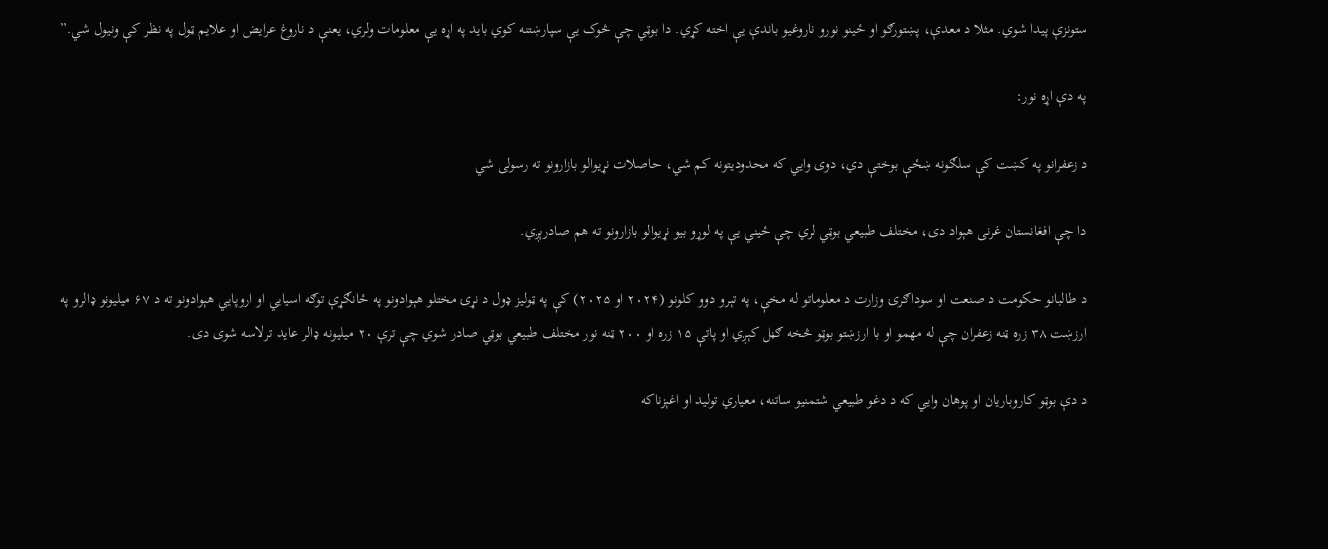ستونزې پیدا شوي. مثلا د معدې، پښتورګو او ځینو نورو ناروغیو باندې یې اخته کړي. دا بوټي چې څوک یې سپارښتنه کوي باید په اړه یې معلومات ولري، یعنې د ناروغ عرایض او علایم ټول په نظر کې ونیول شي.”

په دې اړه نور:

د زعفرانو په کښت کې سلګونه ښځې بوختې دي، دوی وایي که محدودیتونه کم شي، حاصلات نړیوالو بازارونو ته رسولی شي

دا چې افغانستان غرنی هېواد دی، مختلف طبیعي بوټي لري چې ځیني یې په لوړو بیو نړیوالو بازارونو ته هم صادرېږي.

د طالبانو حکومت د صنعت او سوداګرۍ وزارت د معلوماتو له مخې، په تېرو دوو کلونو (۲۰۲۴ او ۲۰۲۵) کې په ټولیز ډول د نړۍ مختلو هېوادونو په ځانګړې توګه اسیایي او اروپایي هېوادونو ته د ۶۷ میلیونو ډالرو په ارزښت ۳۸ زره ټنه زعفران چې له مهمو او با ارزښتو بوټو څخه ګڼل کېږي او پاتې ۱۵ زره او ۲۰۰ ټنه نور مختلف طبیعي بوټي صادر شوي چې ترې ۲۰ میلیونه ډالر عاید ترلاسه شوی دی.

د دې بوټو کاروباریان او پوهان وایي که د دغو طبیعي شتمنیو ساتنه، معیاري تولید او اغېزناکه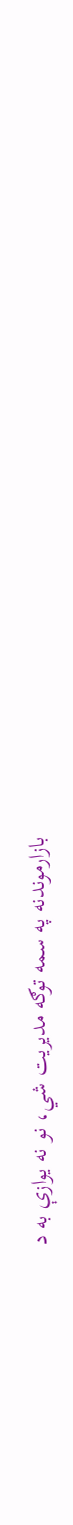بازارموندنه په سمه توګه مدیریت شي، نو نه یوازې به د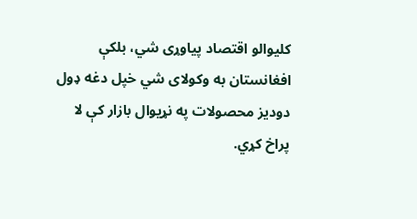کلیوالو اقتصاد پیاوړی شي، بلکې افغانستان به وکولای شي خپل دغه ډول دودیز محصولات په نړیوال بازار کې لا پراخ کړي.